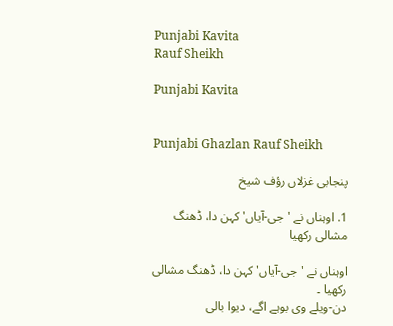Punjabi Kavita
Rauf Sheikh

Punjabi Kavita


Punjabi Ghazlan Rauf Sheikh

پنجابی غزلاں رؤف شیخ

1. اوہناں نے 'جی-آیاں' کہن دا، ڈھنگ مشالی رکھیا

اوہناں نے 'جی-آیاں' کہن دا، ڈھنگ مشالی رکھیا ۔
دن-ویلے وی بوہے اگے، دیوا بالی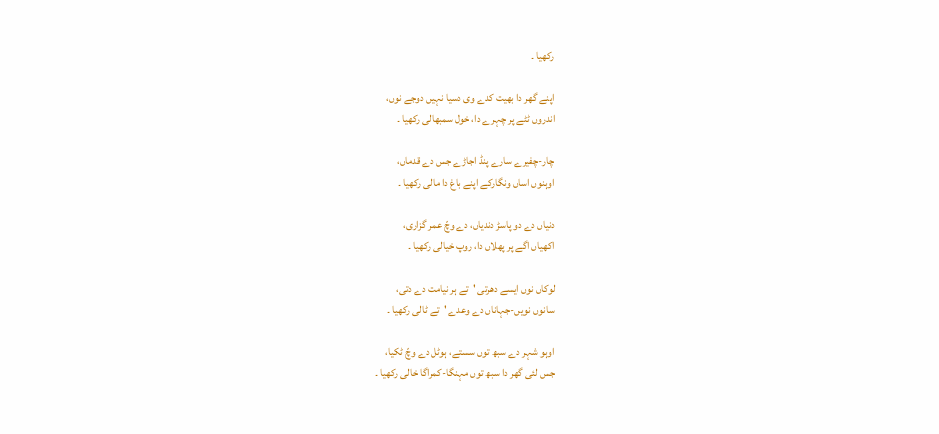رکھیا ۔

اپنے گھر دا بھیت کدے وی دسیا نہیں دوجے نوں،
اندروں ٹٹے پر چہرے دا، خول سمبھالی رکھیا ۔

چار-چفیرے سارے پنڈ اجاڑے جس دے قدماں،
اوہنوں اساں ونگارکے اپنے باغ دا مالی رکھیا ۔

دنیاں دے دو پاسڑ دندیاں، دے وچّ عمر گزاری،
اکھیاں اگے پر پھلاں دا، روپ خیالی رکھیا ۔

لوکاں نوں ایسے دھرتی 'تے ہر نیامت دے دتی،
سانوں نویں-جہاناں دے وعدے 'تے ٹالی رکھیا ۔

اوہو شہر دے سبھ توں سستے، ہوٹل دے وچّ ٹکیا،
جس لئی گھر دا سبھ توں مہنگا-کمراگا خالی رکھیا ۔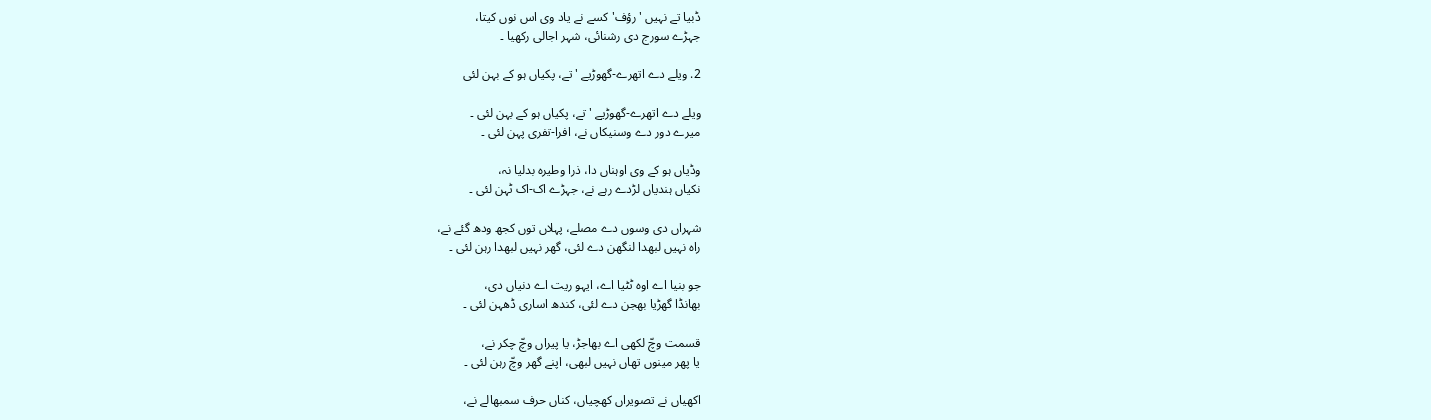ڈبیا تے نہیں 'رؤف' کسے نے یاد وی اس نوں کیتا،
جہڑے سورج دی رشنائی، شہر اجالی رکھیا ۔

2. ویلے دے اتھرے-گھوڑیے 'تے، پکیاں ہو کے بہن لئی

ویلے دے اتھرے-گھوڑیے 'تے، پکیاں ہو کے بہن لئی ۔
میرے دور دے وسنیکاں نے، افرا-تفری پہن لئی ۔

وڈیاں ہو کے وی اوہناں دا، ذرا وطیرہ بدلیا نہ،
نکیاں ہندیاں لڑدے رہے نے، جہڑے اک-اک ٹہن لئی ۔

شہراں دی وسوں دے مصلے، پہلاں توں کجھ ودھ گئے نے،
راہ نہیں لبھدا لنگھن دے لئی، گھر نہیں لبھدا رہن لئی ۔

جو بنیا اے اوہ ٹٹیا اے، ایہو ریت اے دنیاں دی،
بھانڈا گھڑیا بھجن دے لئی، کندھ اساری ڈھہن لئی ۔

قسمت وچّ لکھی اے بھاجڑ، یا پیراں وچّ چکر نے،
یا پھر مینوں تھاں نہیں لبھی، اپنے گھر وچّ رہن لئی ۔

اکھیاں نے تصویراں کھچیاں، کناں حرف سمبھالے نے،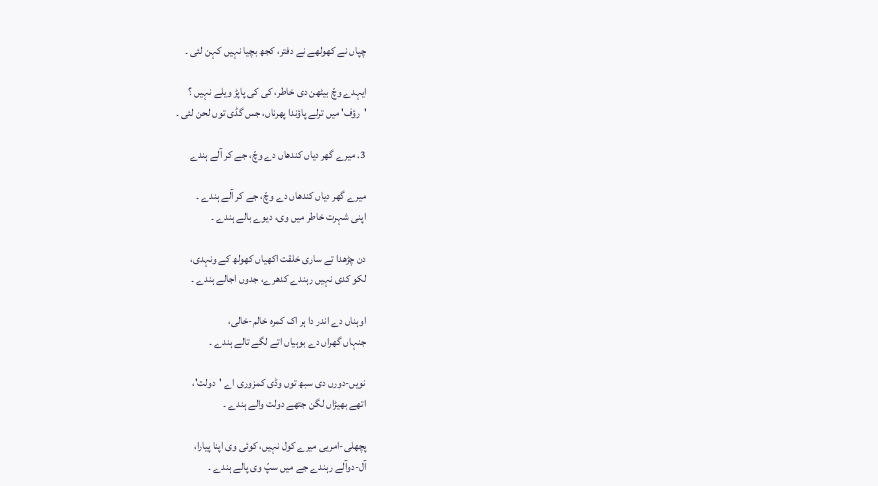چپاں نے کھولھے نے دفتر، کجھ بچیا نہیں کہن لئی ۔

ایہدے وچّ بیٹھن دی خاطر، کی کی پاپڑ ویلے نہیں ؟
'رؤف' میں ترلے پاؤندا پھرناں، جس گڈی توں لحن لئی ۔

3. میرے گھر دیاں کندھاں دے وچّ، جے کر آلے ہندے

میرے گھر دیاں کندھاں دے وچّ، جے کر آلے ہندے ۔
اپنی شہرت خاطر میں وی، دیوے بالے ہندے ۔

دن چڑھدا تے ساری خلقت اکھیاں کھولھ کے ونہدی،
لکو کدی نہیں رہندے کدھرے، جدوں اجالے ہندے ۔

اوہناں دے اندر دا ہر اک کمرہ خالم-خالی،
جنہاں گھراں دے بوہیاں اتے لگے تالے ہندے ۔

نویں-دورں دی سبھ توں وڈی کمزوری اے 'دولت'،
اتھے بھیڑاں لگن جتھے دولت والے ہندے ۔

پچھلی-امریی میرے کول نہیں، کوئی وی اپنا پیارا،
آل-دوآلے رہندے جے میں سپّ وی پالے ہندے ۔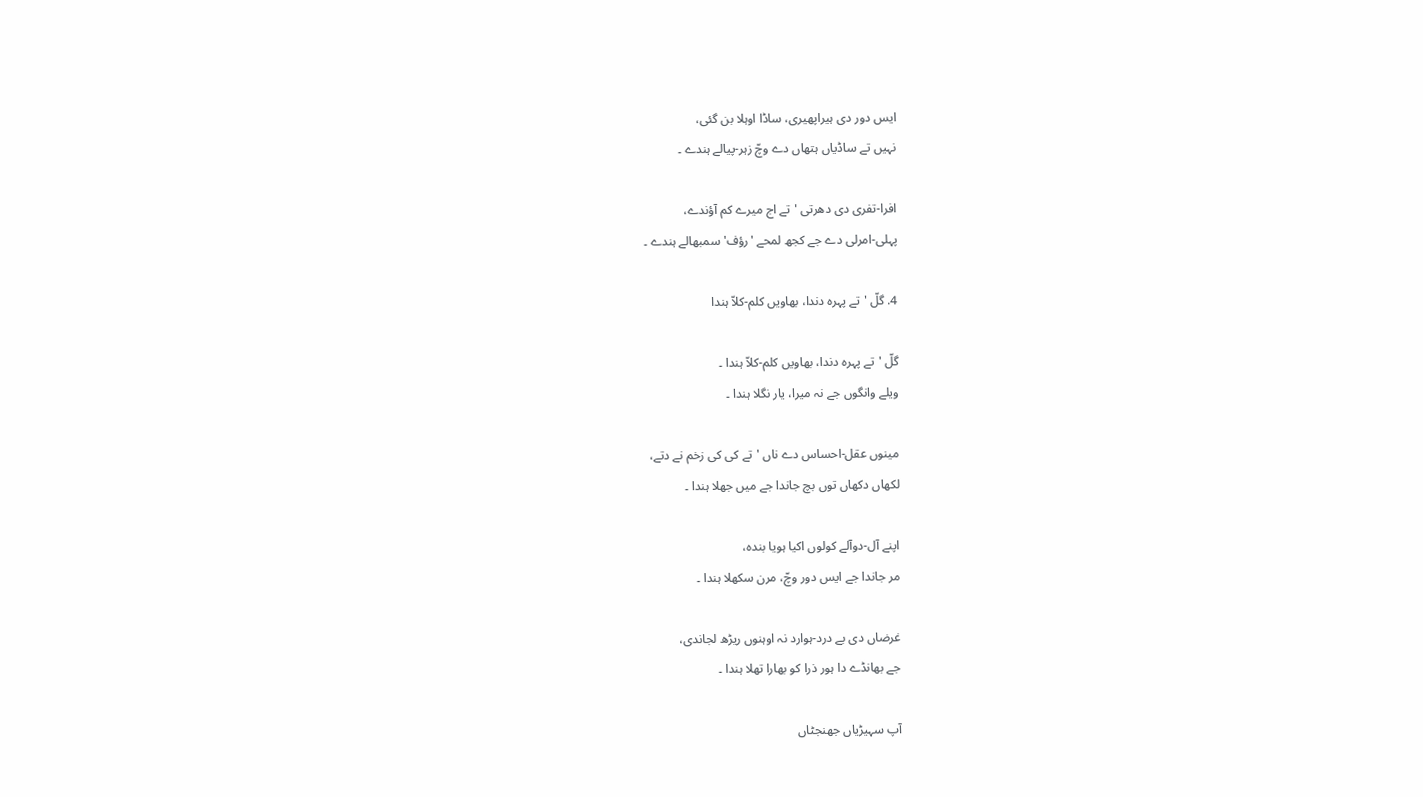ایس دور دی ہیراپھیری، ساڈا اوہلا بن گئی،
نہیں تے ساڈیاں ہتھاں دے وچّ زہر-پیالے ہندے ۔

افرا-تفری دی دھرتی 'تے اج میرے کم آؤندے،
پہلی-امرلی دے جے کجھ لمحے 'رؤف' سمبھالے ہندے ۔

4. گلّ 'تے پہرہ دندا، بھاویں کلم-کلاّ ہندا

گلّ 'تے پہرہ دندا، بھاویں کلم-کلاّ ہندا ۔
ویلے وانگوں جے نہ میرا، یار نگلا ہندا ۔

مینوں عقل-احساس دے ناں 'تے کی کی زخم نے دتے،
لکھاں دکھاں توں بچ جاندا جے میں جھلا ہندا ۔

اپنے آل-دوآلے کولوں اکیا ہویا بندہ،
مر جاندا جے ایس دور وچّ، مرن سکھلا ہندا ۔

غرضاں دی بے درد-ہوارد نہ اوہنوں ریڑھ لجاندی،
جے بھانڈے دا ہور ذرا کو بھارا تھلا ہندا ۔

آپ سہیڑیاں جھنجٹاں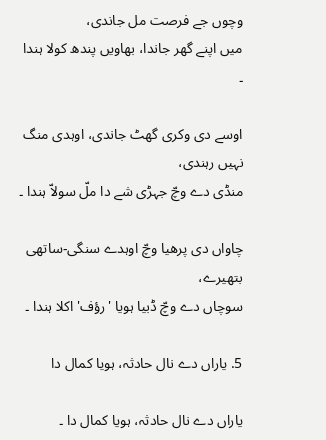وچوں جے فرصت مل جاندی،
میں اپنے گھر جاندا، بھاویں پندھ کولا ہندا ۔

اوسے دی وکری گھٹ جاندی، اوہدی منگ نہیں رہندی،
منڈی دے وچّ جہڑی شے دا ملّ سولاّ ہندا ۔

چاواں دی پرھیا وچّ اوہدے سنگی-ساتھی بتھیرے،
سوچاں دے وچّ ڈبیا ہویا 'رؤف' اکلا ہندا ۔

5. یاراں دے نال حادثہ، ہویا کمال دا

یاراں دے نال حادثہ، ہویا کمال دا ۔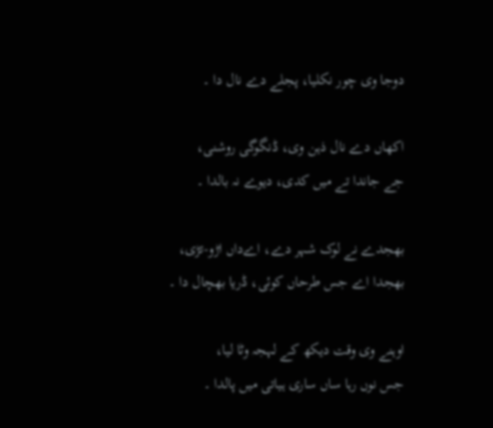دوجا وی چور نکلیا، پجلے دے نال دا ۔

اکھاں دے نال ذہن وی، ڈنگوگی روشنی،
جے جاندا تے میں کدی، دیوے نہ بالدا ۔

بھجدے نے لوک شہر دے، اےداں اڑو-تڑی،
بھجدا اے جس طرحاں کوئی، ڈریا بھچال دا ۔

اوہنے وی وقت دیکھ کے لہجہ وٹا لیا،
جس نوں رہا ساں ساری ہیاتی میں پالدا ۔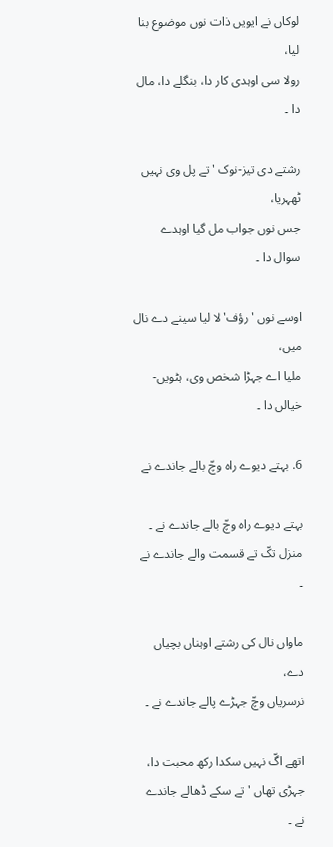لوکاں نے ایویں ذات نوں موضوع بنا لیا،
رولا سی اوہدی کار دا، بنگلے دا، مال دا ۔

رشتے دی تیز-نوک 'تے پل وی نہیں ٹھہریا،
جس نوں جواب مل گیا اوہدے سوال دا ۔

اوسے نوں 'رؤف' لا لیا سینے دے نال میں،
ملیا اے جہڑا شخص وی، ہٹویں-خیالں دا ۔

6. بہتے دیوے راہ وچّ بالے جاندے نے

بہتے دیوے راہ وچّ بالے جاندے نے ۔
منزل تکّ تے قسمت والے جاندے نے ۔

ماواں نال کی رشتے اوہناں بچیاں دے،
نرسریاں وچّ جہڑے پالے جاندے نے ۔

اتھے اگّ نہیں سکدا رکھ محبت دا،
جہڑی تھاں 'تے سکے ڈھالے جاندے نے ۔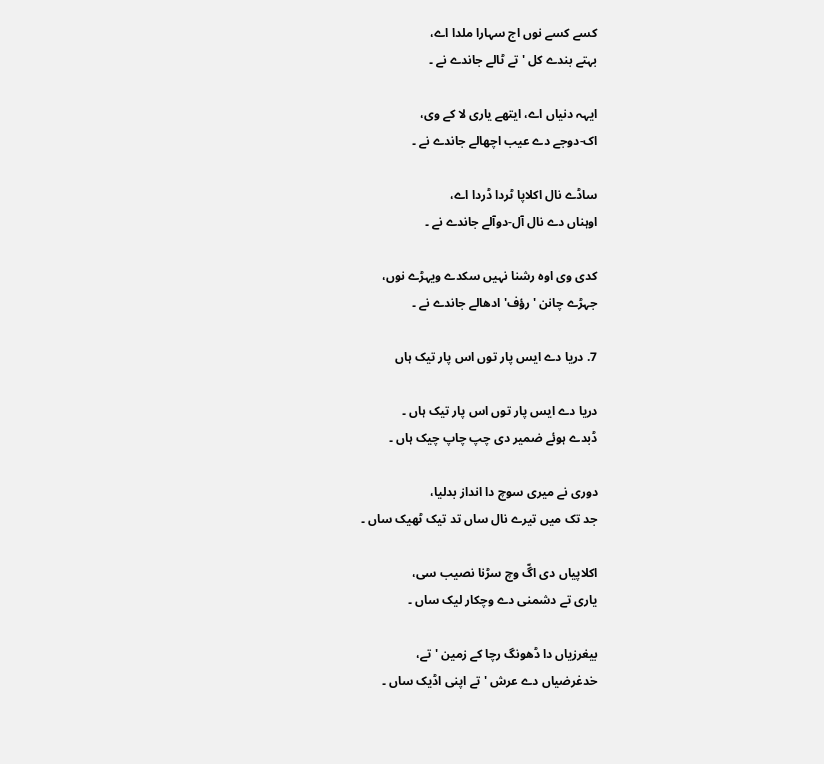کسے کسے نوں اج سہارا ملدا اے،
بہتے بندے کل 'تے ٹالے جاندے نے ۔

ایہہ دنیاں اے، ایتھے یاری لا کے وی،
اک-دوجے دے عیب اچھالے جاندے نے ۔

ساڈے نال اکلاپا ٹردا ڈردا اے،
اوہناں دے نال آل-دوآلے جاندے نے ۔

کدی وی اوہ رشنا نہیں سکدے ویہڑے نوں،
جہڑے چانن 'رؤف' ادھالے جاندے نے ۔

7. دریا دے ایس پار توں اس پار تیک ہاں

دریا دے ایس پار توں اس پار تیک ہاں ۔
ڈبدے ہوئے ضمیر دی چپ چاپ چیک ہاں ۔

دوری نے میری سوچ دا انداز بدلیا،
جد تک میں تیرے نال ساں تد تیک ٹھیک ساں ۔

اکلاپیاں دی اگّ وچ سڑنا نصیب سی،
یاری تے دشمنی دے وچکار لیک ساں ۔

بیغرزیاں دا ڈھونگ رچا کے زمین 'تے،
خدغرضیاں دے عرش 'تے اپنی اڈیک ساں ۔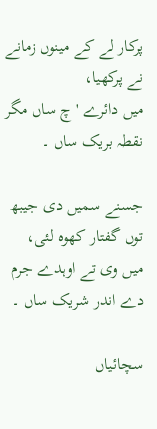پرکار لے کے مینوں زمانے نے پرکھیا،
میں دائرے 'چ ساں مگر نقطہ بریک ساں ۔

جسنے سمیں دی جیبھ توں گفتار کھوہ لئی،
میں وی تے اوہدے جرم دے اندر شریک ساں ۔

سچائیاں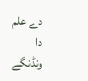دے علم دا ونڈنگے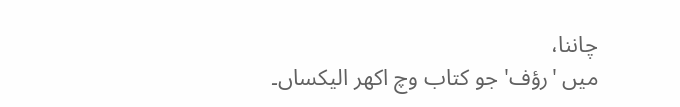چاننا،
میں 'رؤف' جو کتاب وچ اکھر الیکساں۔